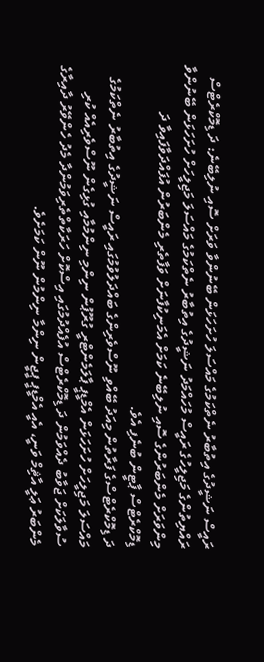ރައީސް ނަޝީދުގެ އިތުބާރު ނެތްކަމުގެ މައްސަލަ ހުށަހަޅަން ބޭނުންވާ ވަރަށް ސޮއި ނުލިބޭނެ: ދަ ޑިމޮކްރެޓްސް
ރައްޔިތުންގެ މަޖިލީހުގެ ރައީސް މުހައްމަދު ނަޝީދުގެ އިތުބާރު ނެތްކަމުގެ މައްސަލަ މަޖިލީހަށް ހުށަހަޅަން ބޭނުންވާ މިންވަރަށް މެންބަރުންގެ ސޮއި ނުލިބޭނެ ކަމަށް އެމަނިކުފާނަށް ވަފާތެރި މެންބަރުން އުފައްދަވާފައިވާ ދަ ޑިމޮކްރެޓްސް ޕާޓީން ބުނެފި އެވެ.
ދަ ޑިމޮކްރެޓްސްގެ ފަރާތުން މިއަދު ބޭއްވި ނޫސްވެރިންގެ ބައްދަލުވުމުގައި ރައީސް ނަޝީދުގެ އިތުބާރު ނެތްކަމުގެ މައްސަލަ މަޖިލީހަށް ހުށަހަޅަން އެމްޑީޕީ ޕާލަމެންޓްރީ ގުރޫޕުން ނިންމި ނިންމުމާއި ގުޅިގެން ނޫސްވެރިއެއް ކުރި ސުވާލަކަށް ޖަވާބު ދެއްވަމުން ދަ ޑިމޮކްރެޓްސް އުފެއްދުމުގައި އިސްކޮށް ހަރަކާތްތެރިވަމުންދާ މެދު ހެންވޭރު ދާއިރާގެ މެންބަރު ޢަލީ އާޘިމް ވަނީ، އެއީ އެމްޑީޕީ ޕީޖީން ނިންމާ ނިންމުން ނޫން ކަމަށެވެ.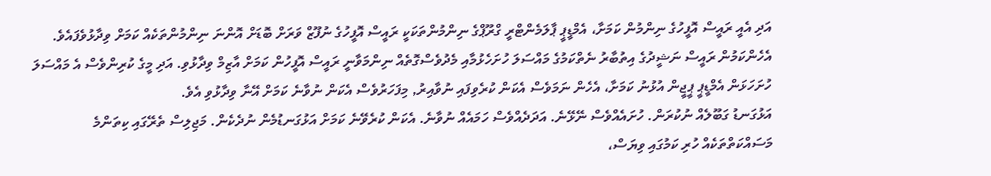އަދި އެއީ ރައީސް އޮފީހުގެ ނިންމުން ކަމަށާ، އެމްޑީޕީ ޕާލަމެންޓްރީ ގްރޫޕްގެ ނިންމުންތަކަކީ ރައީސް އޮފީހުގެ ނުފޫޒް ވަރަށް ބޮޑަށް އޮންނަ ނިންމުންތަކެއް ކަމަށް ވިދާޅުވެފައެވެ.
އެހެންކަމުން ރައީސް ނަޝީދުގެ އިތުބާރު ނެތްކަމުގެ މައްސަލަ ހުށަހެޅުމާއި މެދުވެސްގޮތެއް ނިންމަވާނީ ރައީސް އޮފީހުން ކަމަށް އާޒިމް ވިދާޅުވި. އަދި މީގެ ކުރިންވެސް އެ މައްސަލަ ހުށަހަޅަން އެމްޑީޕީ ޕީޖީން އުޅުނު ކަމަށާ، އެހެން ނަމަވެސް އެކަން ކުރެވިފައި ނުވާއިރު, މިފަހަރުވެސް އެކަން ނުވާނެ ކަމަށް އޭނާ ވިދާޅުވި އެވެ.
އަޅުގަނޑު ގަބޫލެއް ނުކުރަން. ހުށައެއްވެސް ނޭޅޭނެ. އަދަދެއްވެސް ހަމައެއް ނުވާނެ. އެކަން ކުރެވޭނެ ކަމަށް އަޅުގަނޑުމެން ނުދެކެން. މަޖިލިސް ތެރޭގައި ކިތަންމެ މަސައްކަތްތަކެއް ހުރި ކަމުގައި ވިޔަސް،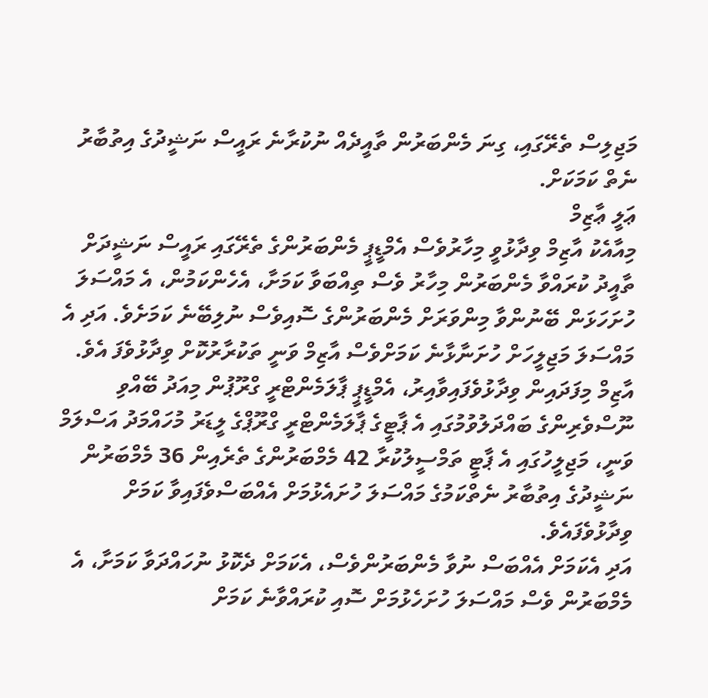މަޖިލިސް ތެރޭގައި، ގިނަ މެންބަރުން ތާއީދެއް ނުކުރާނެ ރައީސް ނަޝީދުގެ އިތުބާރު ނެތް ކަމަކަށް.
ޢަލީ ޢާޒިމް
މިއާއެކު އާޒިމް ވިދާޅުވީ މިހާރުވެސް އެމްޑީޕީ މެންބަރުންގެ ތެރޭގައި ރައީސް ނަޝީދަށް ތާއީދު ކުރައްވާ މެންބަރުން މިހާރު ވެސް ތިއްބަވާ ކަމަށާ، އެހެންކަމުން، އެ މައްސަލަ ހުށަހަޅަން ބޭނުންވާ މިންވަރަށް މެންބަރުންގެ ސޮއިވެސް ނުލިބޭނެ ކަމަށެވެ. އަދި އެ މައްސަލަ މަޖިލީހަށް ހުށަނާޅާނެ ކަމަށްވެސް އާޒިމް ވަނީ ތަކުރާރުކޮށް ވިދާޅުވެފަ އެވެ.
އާޒިމް މިފަދައިން ވިދާޅުވެފައިވާއިރު، އެމްޑީޕީ ޕާލަމެންޓްރީ ގްރޫޕުން މިއަދު ބޭއްވި ނޫސްވެރިންގެ ބައްދަލުވުމުގައި އެ ޕާޓީގެ ޕާލަމެންޓްރީ ގްރޫޕްގެ ލީޑަރު މުހައްމަދު އަސްލަމް ވަނީ، މަޖިލީހުގައި އެ ޕާޓީ ތަމްސީލުކުރާ 42 މެމްބަރުންގެ ތެރެއިން 36 މެމްބަރުން ނަޝީދުގެ އިތުބާރު ނެތްކަމުގެ މައްސަލަ ހުށައެޅުމަށް އެއްބަސްވެފައިވާ ކަމަށް ވިދާޅުވެފައެވެ.
އަދި އެކަމަށް އެއްބަސް ނުވާ މެންބަރުންވެސް، އެކަމަށް ދެކޮޅު ނުހައްދަވާ ކަމަށާ، އެ މެމްބަރުން ވެސް މައްސަލަ ހުށަހެޅުމަށް ސޮއި ކުރައްވާނެ ކަމަށް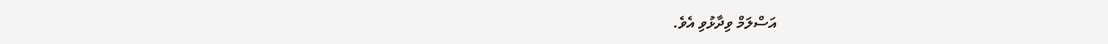އަސްލަމް ވިދާޅުވި އެވެ.